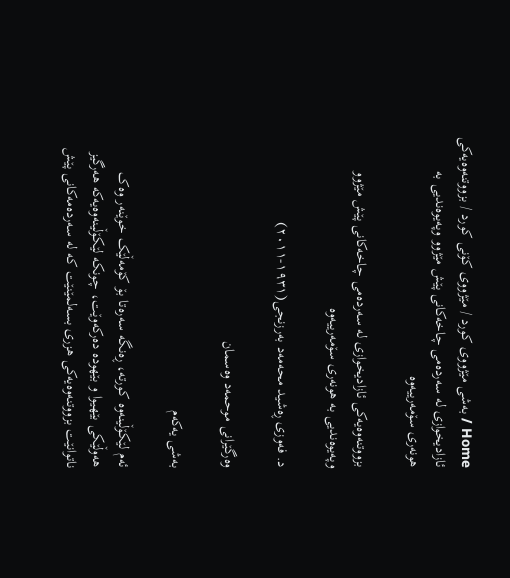Home / بەشی مێژووی كورد / مێژووی كۆنی كورد / بزووتنەوەیەکی ئازادیخوازی لە سەردەمی چاخەکانی پێش مێژوو وپەیوەندیی بە ھونەری سۆمەرییەوە

بزووتنەوەیەکی ئازادیخوازی لە سەردەمی چاخەکانی پێش مێژوو وپەیوەندیی بە ھونەری سۆمەرییەوە

د. فەوزی ڕەشید محەمەد بەرزنجی(١٩٣١-٢٠١١)

وه‌رگێرانی موحمه‌د وه‌سمان

بەشی یەکەم

ئەم لێکۆڵینەوە کورتە، ڕەنگە سەرەتا بۆ کۆمەڵێک خوێنەر وەک ھەوڵێکی بێھیوا و بێھودە دەرکەوێت، چونکە لێکۆڵینەوەیەکە ھەرگیز ناتوانێت بزووتنەوەیەکی هزری بسەلمێنێت کە لە سەردەمەکانی پێش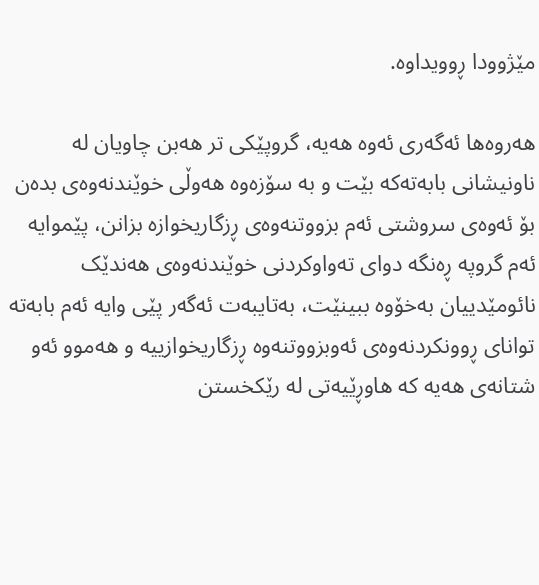مێژوودا ڕوویداوە.

ھەروەھا ئەگەری ئەوە ھەیە، گروپێکی تر ھەبن چاویان لە ناونیشانی بابەتەکە بێت و بە سۆزەوە ھەوڵی خوێندنەوەی بدەن بۆ ئەوەی سروشتی ئەم بزووتنەوەی ڕزگاریخوازە بزانن، پێموایە ئەم گروپە ڕەنگە دوای تەواوکردنی خوێندنەوەی ھەندێک نائومێدییان بەخۆوە ببینێت، بەتایبەت ئەگەر پێی وایە ئەم بابەتە توانای ڕوونکردنەوەی ئەوبزووتنەوە ڕزگاریخوازییە و ھەموو ئەو شتانەی ھەیە کە ھاوڕێیەتی لە رێکخستن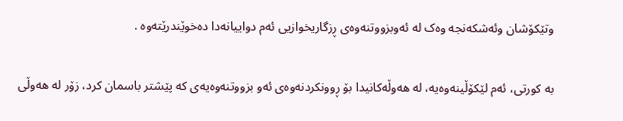وتێکۆشان وئەشکەنجە وەک لە ئەوبزووتنەوەی ڕزگاریخوازیی ئەم دواییانەدا دەخوێندرێتەوە .

بە کورتی، ئەم لێکۆڵینەوەیە، لە ھەوڵەکانیدا بۆ ڕوونکردنەوەی ئەو بزووتنەوەیەی کە پێشتر باسمان کرد، زۆر لە ھەوڵی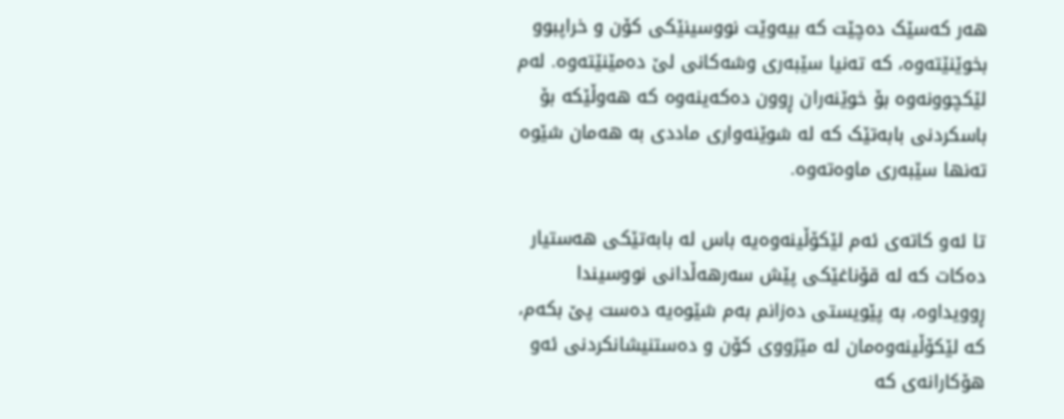ھەر کەسێک دەچێت کە بیەوێت نووسینێکی کۆن و خراپبوو بخوێنێتەوە، کە تەنیا سێبەری وشەکانی لێ دەمێنێتەوە. لەم لێکچوونەوە بۆ خوێنەران ڕوون دەکەینەوە کە ھەوڵێکە بۆ باسکردنی بابەتێک کە لە شوێنەواری ماددی بە ھەمان شێوە تەنھا سێبەری ماوەتەوە.

تا ئەو کاتەی ئەم لێکۆڵینەوەیە باس لە بابەتێکی ھەستیار دەکات کە لە قۆناغێکی پێش سەرھەڵدانی نووسیندا ڕوویداوە، بە پێویستی دەزانم بەم شێوەیە دەست پێ بکەم، کە لێکۆڵینەوەمان لە مێژووی کۆن و دەستنیشانکردنی ئەو ھۆکارانەی کە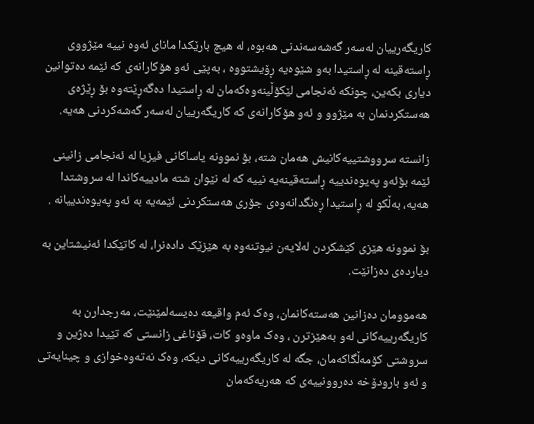کاریگەرییان لەسەر گەشەسەندنی ھەبوە، لە ھیچ بارێکدا مانای ئەوە نییە مێژووی ڕاستەقینە لە ڕاستیدا بەو شێوەیە ڕۆیشتووە ، بەپێی ئەو ھۆکارانەی کە ئێمە دەتوانین دیاری بکەین، چونکە ئەنجامی لێکۆڵینەوەکەمان لە ڕاستیدا دەگەڕێتەوە بۆ ڕێژەی ھەستکردنمان بە مێژوو و ئەو ھۆکارانەی کە کاریگەرییان لەسەر گەشەکردنی ھەیە.

زانستە سرووشتییەکانیش ھەمان شتە، بۆ نموونە یاساکانی فیزیا لە ئەنجامی زانینی ئێمە بۆئەو پەیوەندییە ڕاستەقینەیە نییە کە لە نێوان شتە مادییەکاندا لە سروشتدا ھەیە، بەڵکو لە ڕاستیدا ڕەنگدانەوەی جۆری ھەستكردنی ئێمەیە بە ئەو پەیوەندییانە .

بۆ نموونە ھێزی کێشکردن لەلایەن نیوتنەوە بە ھێزێک دادەنرا، لە کاتێکدا ئەنیشتاین بە دیاردەی دەزانێت.

ھەموومان دەزانین ھەستەکانمان، وەک ئەم واقیعە دەیسەلمێنێت، مەرجدارن بە کاریگەرییەکانی لەو بەھێزترن ، وەک ماوەو کات، قۆناغی زانستی کە تێیدا دەژین و سروشتی کۆمەڵگاکەمان، جگە لە کاریگەرییەکانی دیکە، وەک نەتەوەخوازی و چینایەتی و ئەو بارودۆخە دەروونییەی کە ھەریەکەمان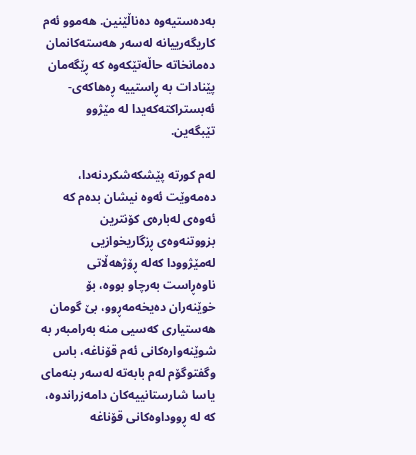بەدەستیەوە دەناڵێنین. ھەموو ئەم کاریگەریيانە لەسەر ھەستەکانمان دەمانخاتە حاڵەتێکەوە کە ڕێگەمان پێنادات بە ڕاستییە ڕەھاکەی-ئەبستراکتەکەیدا لە مێژوو تێبگەین.

لەم کورتە پێشکەشکردنەدا، دەمەوێت ئەوە نیشان بدەم کە ئەوەی لەبارەی کۆنترین بزووتنەوەی ڕزگاریخوازيی لەمێژوودا کەلە ڕۆژھەڵاتی ناوەڕاست بەرچاو بووە، بۆ خوێنەران دەیخەمەڕوو، بێ گومان ھەستیاری کەسیی منە بەرامبەر بە شوێنەوارەکانی ئەم قۆناغە، باس وگفتوگۆم لەم بابەتە لەسەر بنەمای یاسا شارستانییەکان دامەزراندوە، کە لە ڕووداوەکانی قۆناغە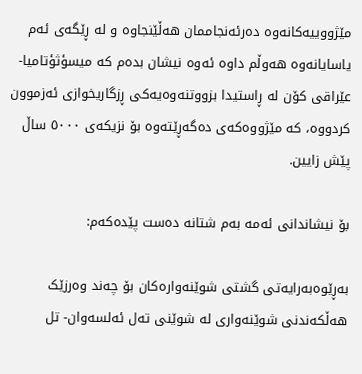مێژووییەکانەوە دەرئەنجاممان ھەڵێنجاوە و لە ڕێگەی ئەم یاسایانەوە ھەوڵم داوە ئەوە نیشان بدەم کە ميسؤثؤتاميا-عێراقی کۆن لە ڕاستیدا بزووتنەوەیەکی ڕزگاریخوازی ئەزموون کردووە، کە مێژووەکەی دەگەڕێتەوە بۆ نزیکەی ٥٠٠٠ ساڵ پێش زایین.

بۆ نیشاندانی ئەمە بەم شتانە دەست پێدەکەم:

بەڕێوەبەرایەتی گشتی شوێنەوارەکان بۆ چەند وەرزێک ھەڵکەندنی شوێنەواری لە شوێنی تەل ئەلسەوان- تل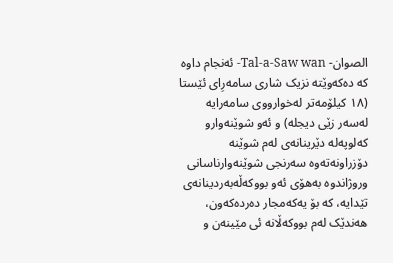الصوان- Tal-a-Saw wan- ئەنجام داوە کە دەکەوێتە نزیک شاری سامەرِای ئێستا (١٨ کیلۆمەتر لەخوارووی سامەرایە لەسەر زێی دیجلە) و ئەو شوێنەوارو کەلوپەلە دێرینانەی لەم شوێنە دۆزراونەتەوە سەرنجی شوێنەوارناسانی وروژاندوە بەھۆی ئەو بووکەڵەبەردینانەی تێدایە، کە بۆ یەکەمجار دەردەکەون، ھەندێک لەم بووکەڵانە ئی مێینەن و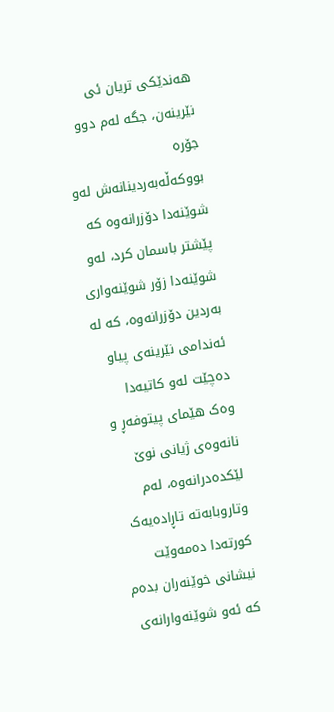ھەندێکی تریان ئی نێرینەن، جگە لەم دوو جۆرە بووکەڵەبەردینانەش لەو شوێنەدا دۆزرانەوە کە پێشتر باسمان کرد، لەو شوێنەدا زۆر شوێنەواری بەردین دۆزرانەوە، کە لە ئەندامی نێرینەی پیاو دەچێت لەو کاتيەدا وەک ھێمای پیتوفەڕ و نانەوەی ژیانی نوێ لێکدەدرانەوە، لەم وتاروبابەتە تاڕادەیەک کورتەدا دەمەوێت نیشانی خوێنەران بدەم کە ئەو شوێنەوارانەی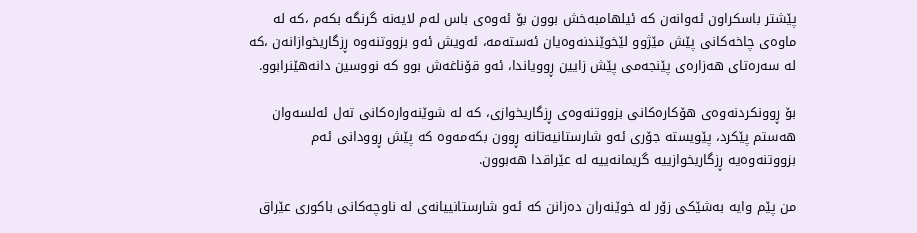پێشتر باسکراون ئەوانەن کە ئیلھامبەخش بوون بۆ ئەوەی باس لەم لایەنە گرنگە بکەم ،کە لە ماوەی چاخەکانی پێش مێژوو لێخوێندنەوەیان ئەستەمە، ئەويش ئەو بزووتنەوە ڕزگاریخوازانەن ،کە لە سەرەتای ھەزارەی پێنجەمی پێش زایین ڕوویاندا، ئەو قۆناغەش بوو کە نووسین دانەھێنرابوو.

بۆ ڕوونکردنەوەی ھۆکارەکانی بزووتنەوەی ڕزگاریخوازی، کە لە شوێنەوارەکانی تەل ئەلسەوان ھەستم پێکرد، پێویستە جۆری ئەو شارستانیەتانە ڕوون بکەمەوە کە پێش ڕوودانی ئەم بزووتنەوەیە ڕزگاریخوازییە گریمانەییە لە عێراقدا ھەبوون.

من پێم وایە بەشێکی زۆر لە خوێنەران دەزانن کە ئەو شارستانییانەی لە ناوچەکانی باکوری عێراق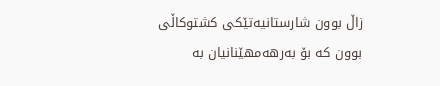زاڵ بوون شارستانیەتێکی کشتوکاڵی بوون کە بۆ بەرھەمھێنانیان بە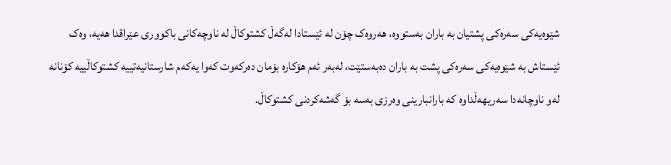شێوەیەکی سەرەکی پشتیان بە باران بەستووە، ھەروەک چۆن لە ئێستادا لەگەڵ کشتوکاڵ لە ناوچەکانی باکووری عێراقدا ھەیە، وەک ئێستاش بە شێوەیەکی سەرەکی پشت بە باران دەبەستێت، لەبەر ئەم ھۆکارە بۆمان دەرکەوت کەوا یەکەم شارستانیەتییە کشتوکاڵییە کۆنانە لەو ناوچانەدا سەریھەڵداوە کە بارانبارینی وەرزی بەسە بۆ گەشەکردنی کشتوکاڵ.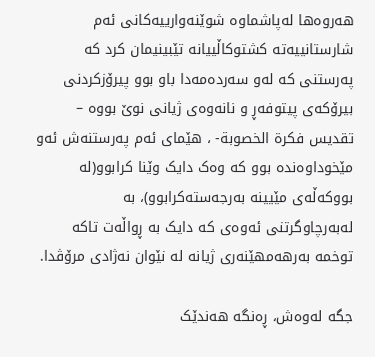ھەروەھا لەپاشماوە شوێنەوارییەکانی ئەم شارستانییەتە کشتوکاڵییانە تێبینیمان کرد کە پەرستنی کە لەو سەردەمەدا باو بوو پیرۆزکردنی بیرۆکەی پیتوفەڕ و نانەوەی ژیانی نوێ بووە – تقدیس فکرة الخصوبة- ، ھێمای ئەم پەرستنەش ئەو مێخوداوەندە بوو کە وەک دایک وێنا کرابوو(لە بووکەڵەی مێیینە بەرجەستەکرابوو)، بە لەبەرچاوگرتنی ئەوەی کە دایک بە ڕواڵەت تاکە توخمە بەرھەمھێنەری ژیانە لە نێوان نەژادی مرۆڤدا.

جگە لەوەش، ڕەنگە ھەندێک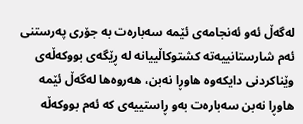لەگەڵ ئەو ئەنجامەی ئێمە سەبارەت بە جۆری پەرستنی ئەم شارستانییەتە کشتوکاڵییانە لە ڕێگەی بووکەڵەی وێناکردنی دایکەوە ھاوڕا نەبن، ھەروەھا لەگەڵ ئێمە ھاوڕا نەبن سەبارەت بەو ڕاستییەی کە ئەم بووکەڵە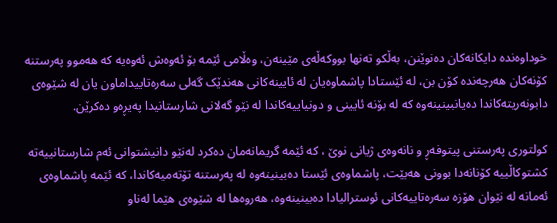خوداوەندە دایکانەکان دەنوێنن، بەڵکو تەنھا بووکەڵەی مێینەن، وەڵامی ئێمە بۆ ئەوەش ئەوەیە کە ھەموو پەرستنە کۆنەکان ھەرچەندە کۆن بن، لە ئێستادا پاشماوەیان لە ئایینەکانی ھەندێک گەلی سەرەتاییداماون یان لە شێوەی دابونەریتەکاندا دەیانبینینەوە کە لە بۆنە ئایینی و دونیاییەکاندا لە نێو گەلانی شارستانیدا پەیڕەو دەکرێن.

کولتوری پەرستنی پیتوفەڕ و نانەوەی ژیانی نوێ ، کە ئێمە گریمانەمان دەکرد لەنێو دانیشتوانی ئەم شارستانییەتە کشتوکاڵییە کۆنانەدا بوونی ھەبێت، پاشماوەی ئێستا دەبینینەوە لە پەرستنە تۆتەمیەکاندا، کە ئێمە پاشماوەی ئەمانە لە نێوان ھۆزە سەرەتاییەکانی ئوسترالیادا دەبینینەوە، ھەروەھا لە شێوەی ھێما لەناو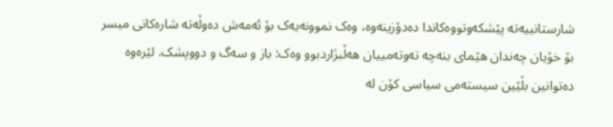شارستانییەتە پێشکەوتووەکاندا دەدۆزینەوە، وەک نموونەیەک بۆ ئەمەش دەوڵەتە شارەکانی میسر بۆ خۆیان چەندان ھێمای بنەچە تەوتەمیيان ھەڵبژاردبوو وەک: باز و سەگ و دووپشک. لێرەوە دەتوانین بڵێین سیستەمی سیاسی کۆن لە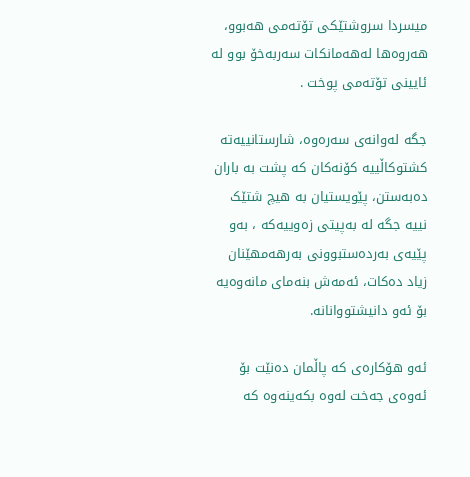میسردا سروشتێکی تۆتەمی ھەبوو، ھەروەھا لەھەمانکات سەربەخۆ بوو لە ئایینی تۆتەمی پوخت .

جگە لەوانەی سەرەوە، شارستانییەتە کشتوکاڵییە کۆنەکان کە پشت بە باران دەبەستن، پێویستیان بە ھیچ شتێک نییە جگە لە بەپیتی زەوییەکە ، بەو پێیەی بەردەستبوونی بەرھەمھێنان زیاد دەکات، ئەمەش بنەمای مانەوەیە بۆ ئەو دانیشتووانانە.

ئەو ھۆکارەی کە پاڵمان دەنێت بۆ ئەوەی جەخت لەوە بکەینەوە کە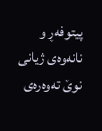پیتوفەڕ و نانەوەی ژیانی نوێ تەوەرەی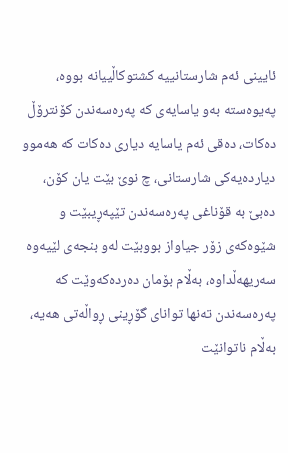ئایینی ئەم شارستانییە کشتوکاڵییانە بووە، پەیوەستە بەو یاسایەی کە پەرەسەندن کۆنترۆڵ دەکات، دەقی ئەم یاسایە دیاری دەکات کە ھەموو دیاردەیەکی شارستانی، چ نوێ بێت یان کۆن، دەبێ بە قۆناغی پەرەسەندن تێپەڕیبێت و شێوەکەی زۆر جیاواز بووبێت لەو بنجەی لێیەوە سەریھەڵداوە، بەڵام بۆمان دەردەکەوێت کە پەرەسەندن تەنھا توانای گۆڕینی ڕواڵەتی ھەیە، بەڵام ناتوانێت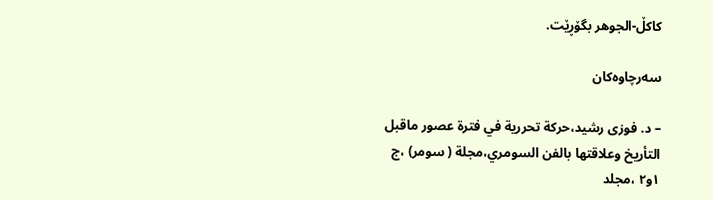کاکڵ-الجوھر بگۆڕێت.

سەرچاوەکان

– د. فوزی رشید،حرکة تحرریة في فترة عصور ماقبل التأریخ وعلاقتھا بالفن السومري،مجلة ( سومر) ،ج ١و٢ ،مجلد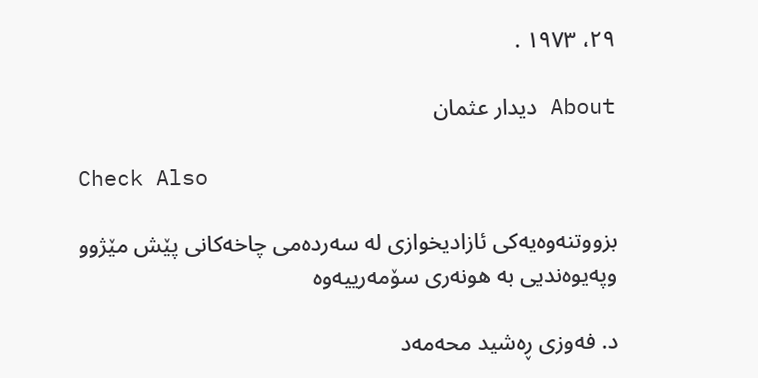٢٩، ١٩٧٣ .

About دیدار عثمان

Check Also

بزووتنەوەیەکی ئازادیخوازی لە سەردەمی چاخەکانی پێش مێژوو وپەیوەندیی بە ھونەری سۆمەرییەوە

د. فەوزی ڕەشید محەمەد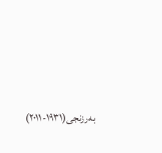بەرزنجی(١٩٣١-٢٠١١)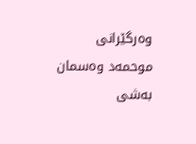وه‌رگێرانی موحمه‌د وه‌سمان بەشی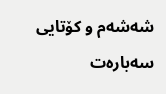شەشەم و کۆتایی سەبارەت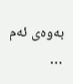بەوەی ئەم …